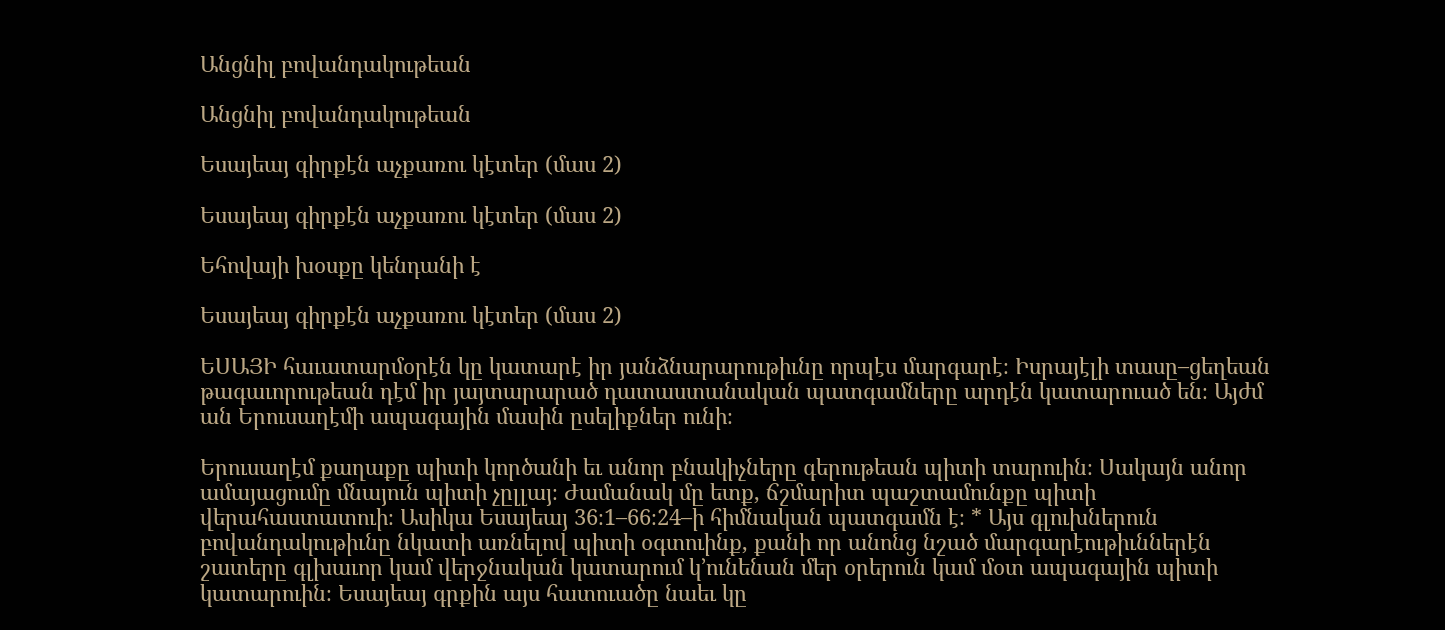Անցնիլ բովանդակութեան

Անցնիլ բովանդակութեան

Եսայեայ գիրքէն աչքառու կէտեր (մաս 2)

Եսայեայ գիրքէն աչքառու կէտեր (մաս 2)

Եհովայի խօսքը կենդանի է

Եսայեայ գիրքէն աչքառու կէտեր (մաս 2)

ԵՍԱՅԻ հաւատարմօրէն կը կատարէ իր յանձնարարութիւնը որպէս մարգարէ։ Իսրայէլի տասը–ցեղեան թագաւորութեան դէմ իր յայտարարած դատաստանական պատգամները արդէն կատարուած են։ Այժմ ան Երուսաղէմի ապագային մասին ըսելիքներ ունի։

Երուսաղէմ քաղաքը պիտի կործանի եւ անոր բնակիչները գերութեան պիտի տարուին։ Սակայն անոր ամայացումը մնայուն պիտի չըլլայ։ Ժամանակ մը ետք, ճշմարիտ պաշտամունքը պիտի վերահաստատուի։ Ասիկա Եսայեայ 36։1–66։24–ի հիմնական պատգամն է։ * Այս գլուխներուն բովանդակութիւնը նկատի առնելով պիտի օգտուինք, քանի որ անոնց նշած մարգարէութիւններէն շատերը գլխաւոր կամ վերջնական կատարում կ’ունենան մեր օրերուն կամ մօտ ապագային պիտի կատարուին։ Եսայեայ գրքին այս հատուածը նաեւ կը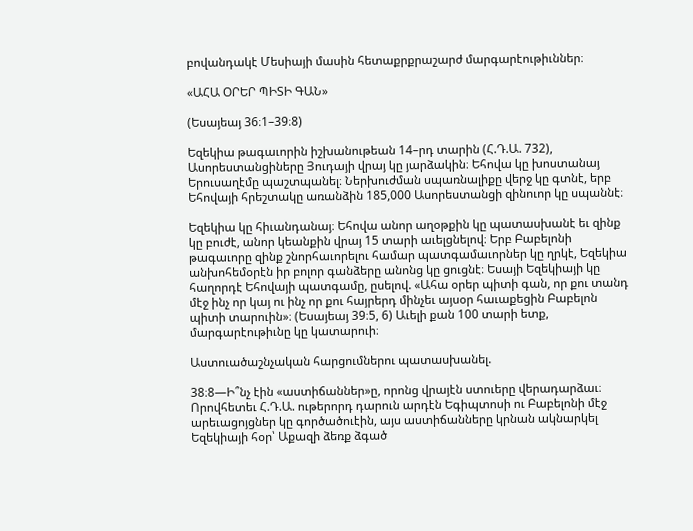բովանդակէ Մեսիայի մասին հետաքրքրաշարժ մարգարէութիւններ։

«ԱՀԱ ՕՐԵՐ ՊԻՏԻ ԳԱՆ»

(Եսայեայ 36։1–39։8)

Եզեկիա թագաւորին իշխանութեան 14–րդ տարին (Հ.Դ.Ա. 732), Ասորեստանցիները Յուդայի վրայ կը յարձակին։ Եհովա կը խոստանայ Երուսաղէմը պաշտպանել։ Ներխուժման սպառնալիքը վերջ կը գտնէ, երբ Եհովայի հրեշտակը առանձին 185,000 Ասորեստանցի զինուոր կը սպաննէ։

Եզեկիա կը հիւանդանայ։ Եհովա անոր աղօթքին կը պատասխանէ եւ զինք կը բուժէ, անոր կեանքին վրայ 15 տարի աւելցնելով։ Երբ Բաբելոնի թագաւորը զինք շնորհաւորելու համար պատգամաւորներ կը ղրկէ, Եզեկիա անխոհեմօրէն իր բոլոր գանձերը անոնց կը ցուցնէ։ Եսայի Եզեկիայի կը հաղորդէ Եհովայի պատգամը, ըսելով. «Ահա օրեր պիտի գան, որ քու տանդ մէջ ինչ որ կայ ու ինչ որ քու հայրերդ մինչեւ այսօր հաւաքեցին Բաբելոն պիտի տարուին»։ (Եսայեայ 39։5, 6) Աւելի քան 100 տարի ետք, մարգարէութիւնը կը կատարուի։

Աստուածաշնչական հարցումներու պատասխանել.

38։8—Ի՞նչ էին «աստիճաններ»ը, որոնց վրայէն ստուերը վերադարձաւ։ Որովհետեւ Հ.Դ.Ա. ութերորդ դարուն արդէն Եգիպտոսի ու Բաբելոնի մէջ արեւացոյցներ կը գործածուէին, այս աստիճանները կրնան ակնարկել Եզեկիայի հօր՝ Աքազի ձեռք ձգած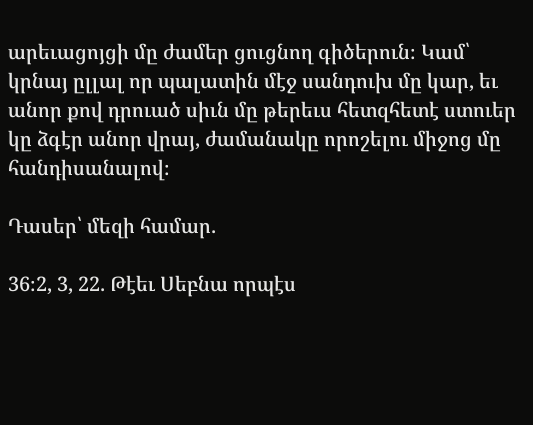արեւացոյցի մը ժամեր ցուցնող գիծերուն։ Կամ՝ կրնայ ըլլալ որ պալատին մէջ սանդուխ մը կար, եւ անոր քով դրուած սիւն մը թերեւս հետզհետէ ստուեր կը ձգէր անոր վրայ, ժամանակը որոշելու միջոց մը հանդիսանալով։

Դասեր՝ մեզի համար.

36։2, 3, 22. Թէեւ Սեբնա որպէս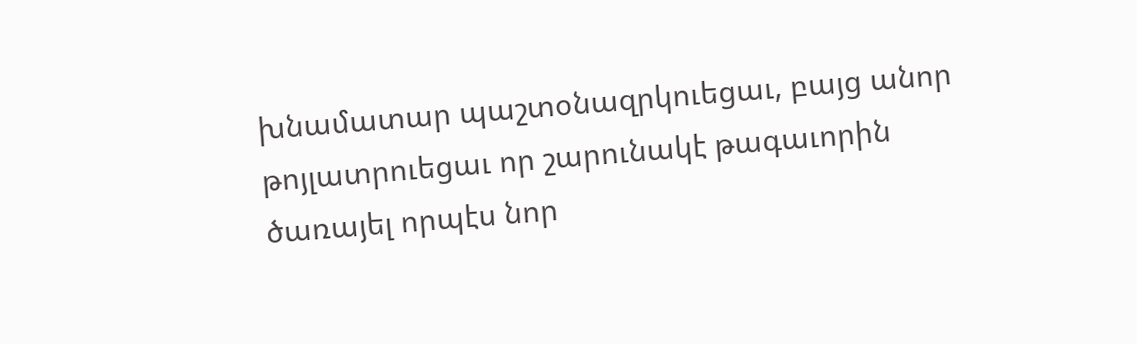խնամատար պաշտօնազրկուեցաւ, բայց անոր թոյլատրուեցաւ որ շարունակէ թագաւորին ծառայել որպէս նոր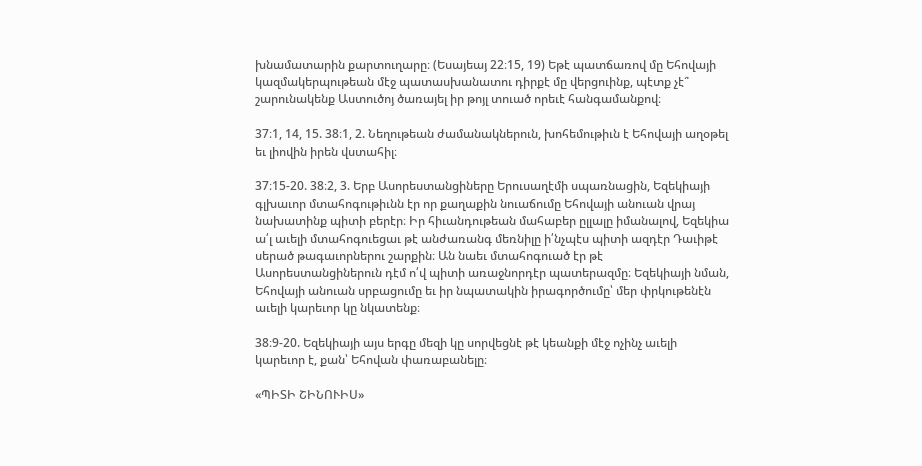խնամատարին քարտուղարը։ (Եսայեայ 22։15, 19) Եթէ պատճառով մը Եհովայի կազմակերպութեան մէջ պատասխանատու դիրքէ մը վերցուինք, պէտք չէ՞ շարունակենք Աստուծոյ ծառայել իր թոյլ տուած որեւէ հանգամանքով։

37։1, 14, 15. 38։1, 2. Նեղութեան ժամանակներուն, խոհեմութիւն է Եհովայի աղօթել եւ լիովին իրեն վստահիլ։

37։15-20. 38։2, 3. Երբ Ասորեստանցիները Երուսաղէմի սպառնացին, Եզեկիայի գլխաւոր մտահոգութիւնն էր որ քաղաքին նուաճումը Եհովայի անուան վրայ նախատինք պիտի բերէր։ Իր հիւանդութեան մահաբեր ըլլալը իմանալով, Եզեկիա ա՛լ աւելի մտահոգուեցաւ թէ անժառանգ մեռնիլը ի՛նչպէս պիտի ազդէր Դաւիթէ սերած թագաւորներու շարքին։ Ան նաեւ մտահոգուած էր թէ Ասորեստանցիներուն դէմ ո՛վ պիտի առաջնորդէր պատերազմը։ Եզեկիայի նման, Եհովայի անուան սրբացումը եւ իր նպատակին իրագործումը՝ մեր փրկութենէն աւելի կարեւոր կը նկատենք։

38։9-20. Եզեկիայի այս երգը մեզի կը սորվեցնէ թէ կեանքի մէջ ոչինչ աւելի կարեւոր է, քան՝ Եհովան փառաբանելը։

«ՊԻՏԻ ՇԻՆՈՒԻՍ»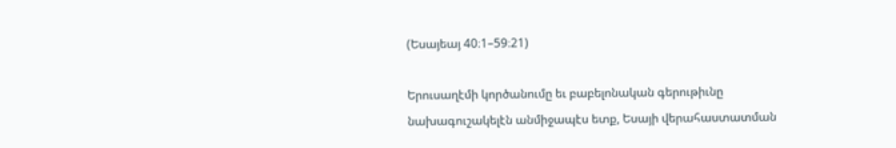(Եսայեայ 40։1–59։21)

Երուսաղէմի կործանումը եւ բաբելոնական գերութիւնը նախագուշակելէն անմիջապէս ետք, Եսայի վերահաստատման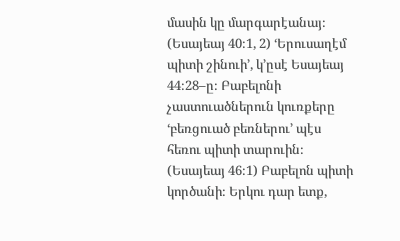մասին կը մարգարէանայ։ (Եսայեայ 40։1, 2) ‘Երուսաղէմ պիտի շինուի’, կ’ըսէ Եսայեայ 44։28–ը։ Բաբելոնի չաստուածներուն կուռքերը ‘բեռցուած բեռներու’ պէս հեռու պիտի տարուին։ (Եսայեայ 46։1) Բաբելոն պիտի կործանի։ Երկու դար ետք,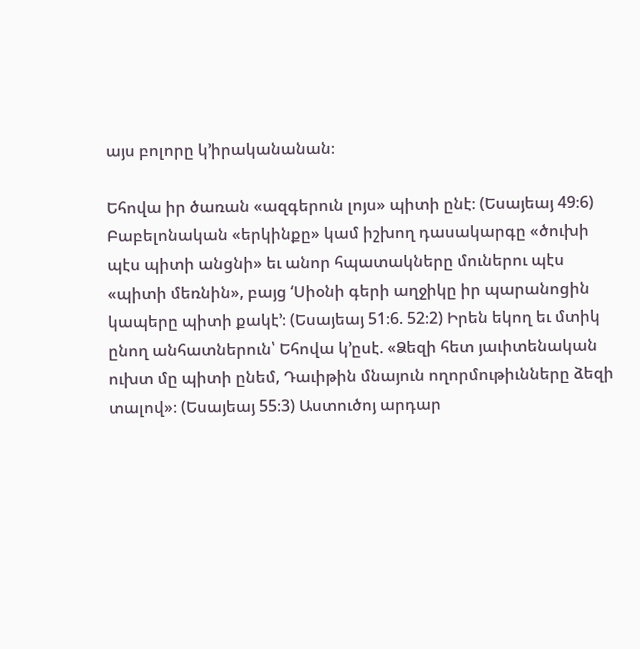այս բոլորը կ’իրականանան։

Եհովա իր ծառան «ազգերուն լոյս» պիտի ընէ։ (Եսայեայ 49։6) Բաբելոնական «երկինքը» կամ իշխող դասակարգը «ծուխի պէս պիտի անցնի» եւ անոր հպատակները մուներու պէս «պիտի մեռնին», բայց ‘Սիօնի գերի աղջիկը իր պարանոցին կապերը պիտի քակէ’։ (Եսայեայ 51։6. 52։2) Իրեն եկող եւ մտիկ ընող անհատներուն՝ Եհովա կ’ըսէ. «Ձեզի հետ յաւիտենական ուխտ մը պիտի ընեմ, Դաւիթին մնայուն ողորմութիւնները ձեզի տալով»։ (Եսայեայ 55։3) Աստուծոյ արդար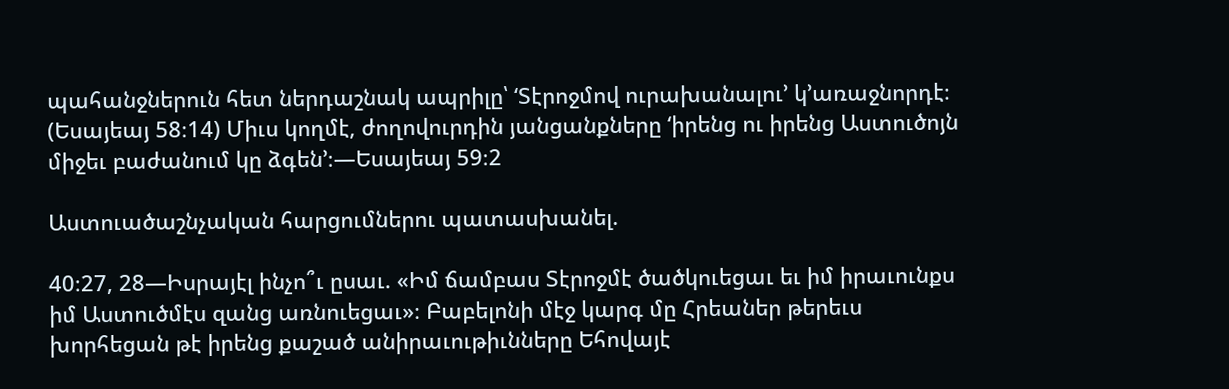պահանջներուն հետ ներդաշնակ ապրիլը՝ ‘Տէրոջմով ուրախանալու’ կ’առաջնորդէ։ (Եսայեայ 58։14) Միւս կողմէ, ժողովուրդին յանցանքները ‘իրենց ու իրենց Աստուծոյն միջեւ բաժանում կը ձգեն’։—Եսայեայ 59։2

Աստուածաշնչական հարցումներու պատասխանել.

40։27, 28—Իսրայէլ ինչո՞ւ ըսաւ. «Իմ ճամբաս Տէրոջմէ ծածկուեցաւ եւ իմ իրաւունքս իմ Աստուծմէս զանց առնուեցաւ»։ Բաբելոնի մէջ կարգ մը Հրեաներ թերեւս խորհեցան թէ իրենց քաշած անիրաւութիւնները Եհովայէ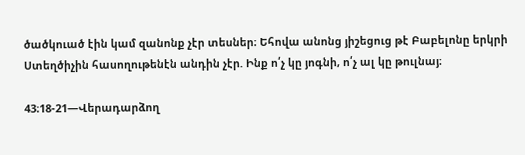ծածկուած էին կամ զանոնք չէր տեսներ։ Եհովա անոնց յիշեցուց թէ Բաբելոնը երկրի Ստեղծիչին հասողութենէն անդին չէր. Ինք ո՛չ կը յոգնի, ո՛չ ալ կը թուլնայ։

43։18-21—Վերադարձող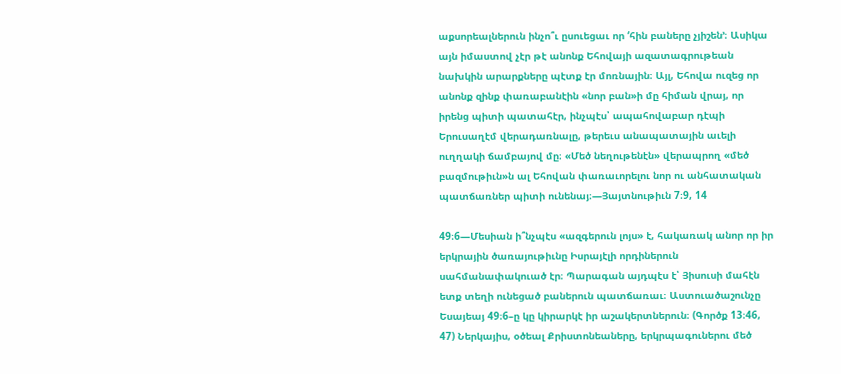աքսորեալներուն ինչո՞ւ ըսուեցաւ որ ‘հին բաները չյիշեն’։ Ասիկա այն իմաստով չէր թէ անոնք Եհովայի ազատագրութեան նախկին արարքները պէտք էր մոռնային։ Այլ, Եհովա ուզեց որ անոնք զինք փառաբանէին «նոր բան»ի մը հիման վրայ, որ իրենց պիտի պատահէր, ինչպէս՝ ապահովաբար դէպի Երուսաղէմ վերադառնալը, թերեւս անապատային աւելի ուղղակի ճամբայով մը։ «Մեծ նեղութենէն» վերապրող «մեծ բազմութիւն»ն ալ Եհովան փառաւորելու նոր ու անհատական պատճառներ պիտի ունենայ։—Յայտնութիւն 7։9, 14

49։6—Մեսիան ի՞նչպէս «ազգերուն լոյս» է, հակառակ անոր որ իր երկրային ծառայութիւնը Իսրայէլի որդիներուն սահմանափակուած էր։ Պարագան այդպէս է՝ Յիսուսի մահէն ետք տեղի ունեցած բաներուն պատճառաւ։ Աստուածաշունչը Եսայեայ 49։6–ը կը կիրարկէ իր աշակերտներուն։ (Գործք 13։46, 47) Ներկայիս, օծեալ Քրիստոնեաները, երկրպագուներու մեծ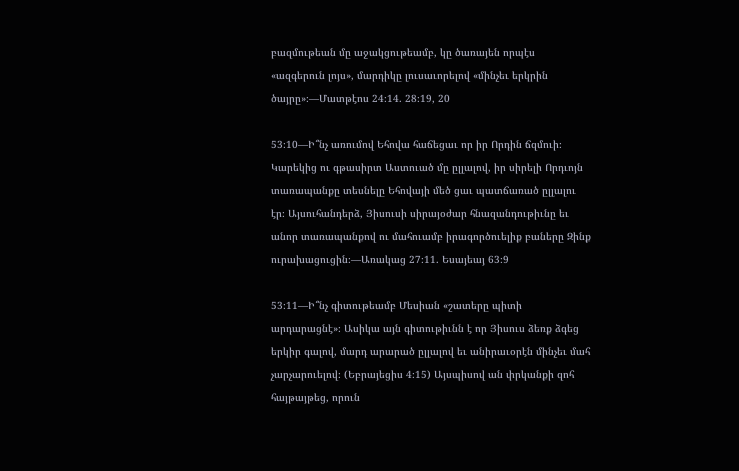բազմութեան մը աջակցութեամբ, կը ծառայեն որպէս «ազգերուն լոյս», մարդիկը լուսաւորելով «մինչեւ երկրին ծայրը»։—Մատթէոս 24։14. 28։19, 20

53։10—Ի՞նչ առումով Եհովա հաճեցաւ որ իր Որդին ճզմուի։ Կարեկից ու գթասիրտ Աստուած մը ըլլալով, իր սիրելի Որդւոյն տառապանքը տեսնելը Եհովայի մեծ ցաւ պատճառած ըլլալու էր։ Այսուհանդերձ, Յիսուսի սիրայօժար հնազանդութիւնը եւ անոր տառապանքով ու մահուամբ իրագործուելիք բաները Զինք ուրախացուցին։—Առակաց 27։11. Եսայեայ 63։9

53։11—Ի՞նչ գիտութեամբ Մեսիան «շատերը պիտի արդարացնէ»։ Ասիկա այն գիտութիւնն է որ Յիսուս ձեռք ձգեց երկիր գալով, մարդ արարած ըլլալով եւ անիրաւօրէն մինչեւ մահ չարչարուելով։ (Եբրայեցիս 4։15) Այսպիսով ան փրկանքի զոհ հայթայթեց, որուն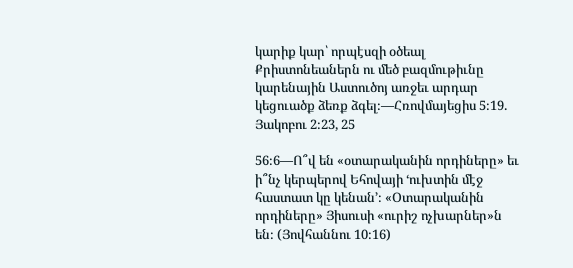կարիք կար՝ որպէսզի օծեալ Քրիստոնեաներն ու մեծ բազմութիւնը կարենային Աստուծոյ առջեւ արդար կեցուածք ձեռք ձգել։—Հռովմայեցիս 5։19. Յակոբու 2։23, 25

56։6—Ո՞վ են «օտարականին որդիները» եւ ի՞նչ կերպերով Եհովայի ‘ուխտին մէջ հաստատ կը կենան’։ «Օտարականին որդիները» Յիսուսի «ուրիշ ոչխարներ»ն են։ (Յովհաննու 10։16)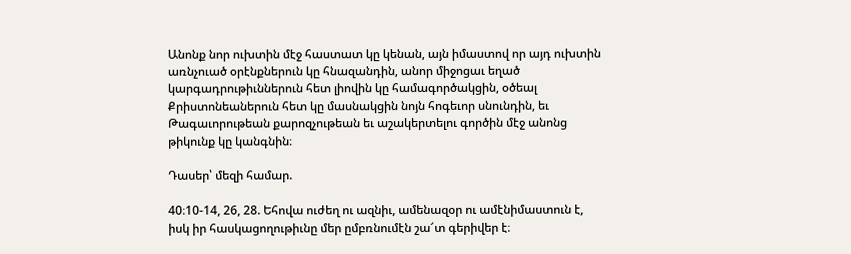Անոնք նոր ուխտին մէջ հաստատ կը կենան, այն իմաստով որ այդ ուխտին առնչուած օրէնքներուն կը հնազանդին, անոր միջոցաւ եղած կարգադրութիւններուն հետ լիովին կը համագործակցին, օծեալ Քրիստոնեաներուն հետ կը մասնակցին նոյն հոգեւոր սնունդին, եւ Թագաւորութեան քարոզչութեան եւ աշակերտելու գործին մէջ անոնց թիկունք կը կանգնին։

Դասեր՝ մեզի համար.

40։10-14, 26, 28. Եհովա ուժեղ ու ազնիւ, ամենազօր ու ամէնիմաստուն է, իսկ իր հասկացողութիւնը մեր ըմբռնումէն շա՜տ գերիվեր է։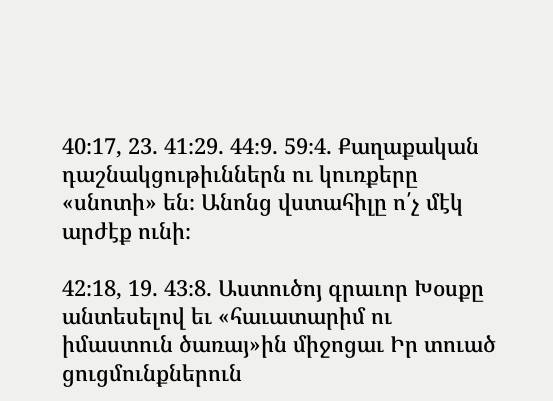40։17, 23. 41։29. 44։9. 59։4. Քաղաքական դաշնակցութիւններն ու կուռքերը «սնոտի» են։ Անոնց վստահիլը ո՛չ մէկ արժէք ունի։

42։18, 19. 43։8. Աստուծոյ գրաւոր Խօսքը անտեսելով եւ «հաւատարիմ ու իմաստուն ծառայ»ին միջոցաւ Իր տուած ցուցմունքներուն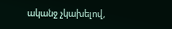ականջ չկախելով,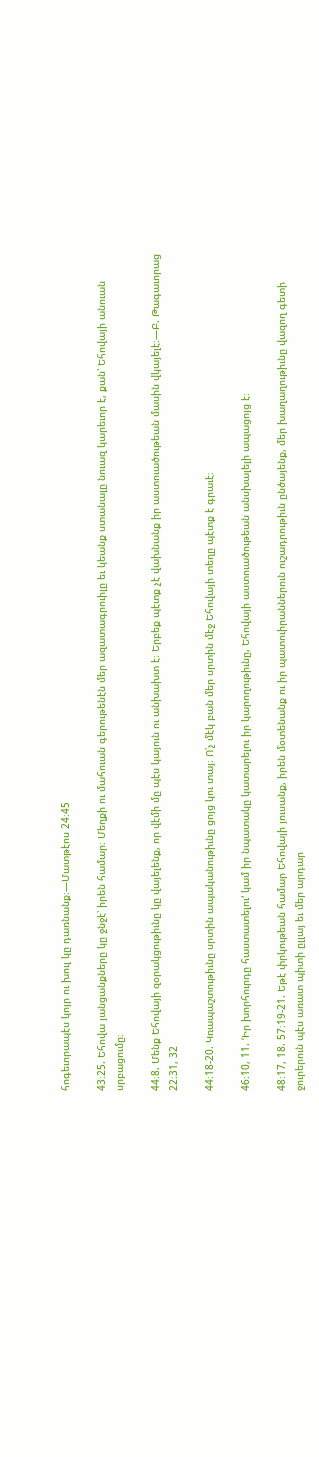հոգեւորապէս կոյր ու խուլ կը դառնանք։—Մատթէոս 24։45

43։25. Եհովա յանցանքները կը ջնջէ՝ իրեն համար։ Մեղքի ու մահուան գերութենէն մեր ազատագրուիլը եւ կեանք ստանալը նուազ կարեւոր է, քան՝ Եհովայի անուան սրբացումը։

44։8. Մենք Եհովայի զօրակցութիւնը կը վայելենք, որ վէմի մը պէս կայուն ու անխախտ է։ Երբեք պէտք չէ վախնանք իր աստուածութեան մասին վկայելէ։—Բ. Թագաւորաց 22։31, 32

44։18-20. Կռապաշտութիւնը սրտին ապականութիւնը ցոյց կու տայ։ Ո՛չ մէկ բան մեր սրտին մէջ Եհովայի տեղը պէտք է գրաւէ։

46։10, 11. ‘Իր խորհուրդը հաստատելու’ կամ իր նպատակը կատարելու իր կարողութիւնը, Եհովայի աստուածութեան անսխալելի ապացոյց է։

48։17, 18. 57։19-21. Եթէ փրկութեան համար Եհովայի յուսանք, իրեն մօտենանք ու իր պատուիրաններուն ուշադրութիւն ընծայենք, մեր խաղաղութիւնը վազող գետի ջուրերուն պէս առատ պիտի ըլլայ եւ մեր արդար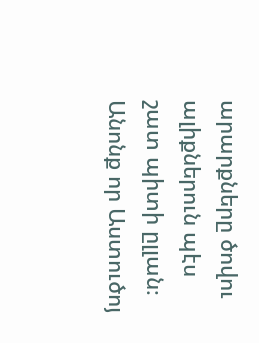արարքները ծովու ալիքներուն պէս շատ պիտի ըլլան։ Անոնք որ Աստուծոյ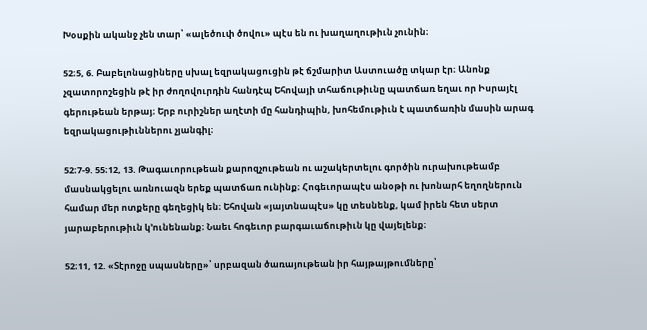Խօսքին ականջ չեն տար՝ «ալեծուփ ծովու» պէս են ու խաղաղութիւն չունին։

52։5, 6. Բաբելոնացիները սխալ եզրակացուցին թէ ճշմարիտ Աստուածը տկար էր։ Անոնք չզատորոշեցին թէ իր ժողովուրդին հանդէպ Եհովայի տհաճութիւնը պատճառ եղաւ որ Իսրայէլ գերութեան երթայ։ Երբ ուրիշներ աղէտի մը հանդիպին, խոհեմութիւն է պատճառին մասին արագ եզրակացութիւններու չյանգիլ։

52։7-9. 55։12, 13. Թագաւորութեան քարոզչութեան ու աշակերտելու գործին ուրախութեամբ մասնակցելու առնուազն երեք պատճառ ունինք։ Հոգեւորապէս անօթի ու խոնարհ եղողներուն համար մեր ոտքերը գեղեցիկ են։ Եհովան «յայտնապէս» կը տեսնենք, կամ իրեն հետ սերտ յարաբերութիւն կ’ունենանք։ Նաեւ հոգեւոր բարգաւաճութիւն կը վայելենք։

52։11, 12. «Տէրոջը սպասները»՝ սրբազան ծառայութեան իր հայթայթումները՝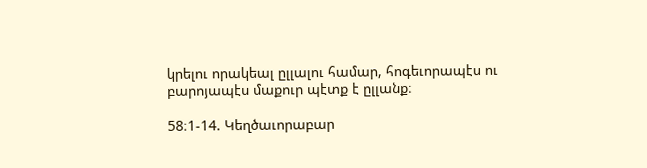կրելու որակեալ ըլլալու համար, հոգեւորապէս ու բարոյապէս մաքուր պէտք է ըլլանք։

58։1-14. Կեղծաւորաբար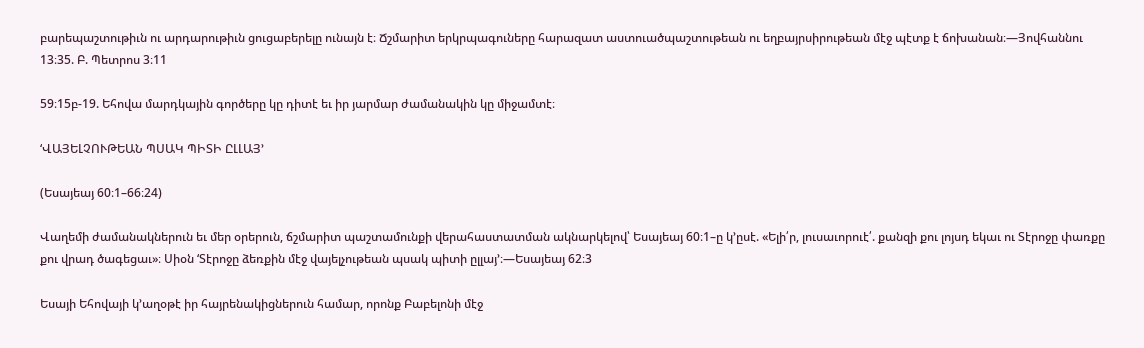բարեպաշտութիւն ու արդարութիւն ցուցաբերելը ունայն է։ Ճշմարիտ երկրպագուները հարազատ աստուածպաշտութեան ու եղբայրսիրութեան մէջ պէտք է ճոխանան։—Յովհաննու 13։35. Բ. Պետրոս 3։11

59։15բ-19. Եհովա մարդկային գործերը կը դիտէ եւ իր յարմար ժամանակին կը միջամտէ։

‘ՎԱՅԵԼՉՈՒԹԵԱՆ ՊՍԱԿ ՊԻՏԻ ԸԼԼԱՅ’

(Եսայեայ 60։1–66։24)

Վաղեմի ժամանակներուն եւ մեր օրերուն, ճշմարիտ պաշտամունքի վերահաստատման ակնարկելով՝ Եսայեայ 60։1–ը կ’ըսէ. «Ելի՛ր, լուսաւորուէ՛. քանզի քու լոյսդ եկաւ ու Տէրոջը փառքը քու վրադ ծագեցաւ»։ Սիօն ‘Տէրոջը ձեռքին մէջ վայելչութեան պսակ պիտի ըլլայ’։—Եսայեայ 62։3

Եսայի Եհովայի կ’աղօթէ իր հայրենակիցներուն համար, որոնք Բաբելոնի մէջ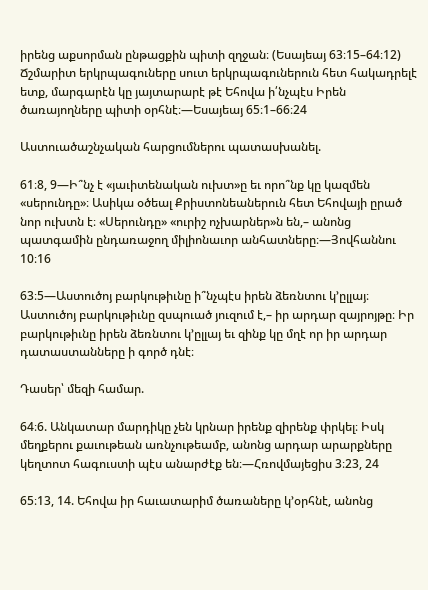իրենց աքսորման ընթացքին պիտի զղջան։ (Եսայեայ 63։15–64։12) Ճշմարիտ երկրպագուները սուտ երկրպագուներուն հետ հակադրելէ ետք, մարգարէն կը յայտարարէ թէ Եհովա ի՛նչպէս Իրեն ծառայողները պիտի օրհնէ։—Եսայեայ 65։1–66։24

Աստուածաշնչական հարցումներու պատասխանել.

61։8, 9—Ի՞նչ է «յաւիտենական ուխտ»ը եւ որո՞նք կը կազմեն «սերունդը»։ Ասիկա օծեալ Քրիստոնեաներուն հետ Եհովայի ըրած նոր ուխտն է։ «Սերունդը» «ուրիշ ոչխարներ»ն են,– անոնց պատգամին ընդառաջող միլիոնաւոր անհատները։—Յովհաննու 10։16

63։5—Աստուծոյ բարկութիւնը ի՞նչպէս իրեն ձեռնտու կ’ըլլայ։ Աստուծոյ բարկութիւնը զսպուած յուզում է,– իր արդար զայրոյթը։ Իր բարկութիւնը իրեն ձեռնտու կ’ըլլայ եւ զինք կը մղէ որ իր արդար դատաստանները ի գործ դնէ։

Դասեր՝ մեզի համար.

64։6. Անկատար մարդիկը չեն կրնար իրենք զիրենք փրկել։ Իսկ մեղքերու քաւութեան առնչութեամբ, անոնց արդար արարքները կեղտոտ հագուստի պէս անարժէք են։—Հռովմայեցիս 3։23, 24

65։13, 14. Եհովա իր հաւատարիմ ծառաները կ’օրհնէ, անոնց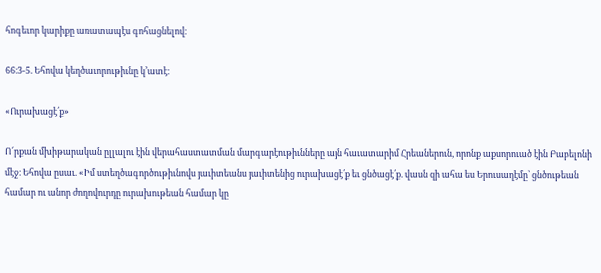հոգեւոր կարիքը առատապէս գոհացնելով։

66։3-5. Եհովա կեղծաւորութիւնը կ’ատէ։

«Ուրախացէ՛ք»

Ո՜րքան մխիթարական ըլլալու էին վերահաստատման մարգարէութիւնները այն հաւատարիմ Հրեաներուն, որոնք աքսորուած էին Բաբելոնի մէջ։ Եհովա ըսաւ. «Իմ ստեղծագործութիւնովս յաւիտեանս յաւիտենից ուրախացէ՛ք եւ ցնծացէ՛ք. վասն զի ահա ես Երուսաղէմը՝ ցնծութեան համար ու անոր ժողովուրդը ուրախութեան համար կը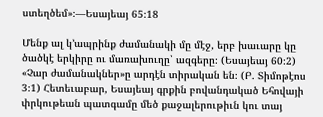ստեղծեմ»։—Եսայեայ 65։18

Մենք ալ կ’ապրինք ժամանակի մը մէջ, երբ խաւարը կը ծածկէ երկիրը ու մառախուղը՝ ազգերը։ (Եսայեայ 60։2) «Չար ժամանակներ»ը արդէն տիրական են։ (Բ. Տիմոթէոս 3։1) Հետեւաբար, Եսայեայ գրքին բովանդակած Եհովայի փրկութեան պատգամը մեծ քաջալերութիւն կու տայ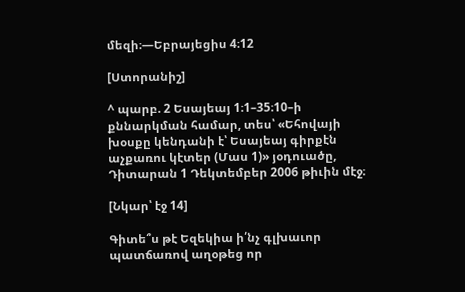մեզի։—Եբրայեցիս 4։12

[Ստորանիշ]

^ պարբ. 2 Եսայեայ 1։1–35։10–ի քննարկման համար, տես՝ «Եհովայի խօսքը կենդանի է՝ Եսայեայ գիրքէն աչքառու կէտեր (Մաս 1)» յօդուածը, Դիտարան 1 Դեկտեմբեր 2006 թիւին մէջ։

[Նկար՝ էջ 14]

Գիտե՞ս թէ Եզեկիա ի՛նչ գլխաւոր պատճառով աղօթեց որ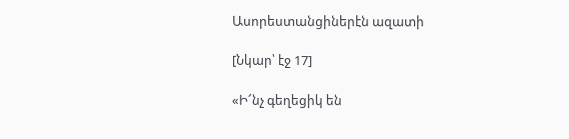Ասորեստանցիներէն ազատի

[Նկար՝ էջ 17]

«Ի՜նչ գեղեցիկ են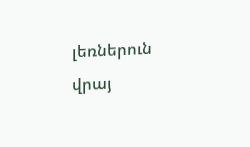լեռներուն վրայ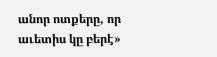անոր ոտքերը, որ աւետիս կը բերէ»